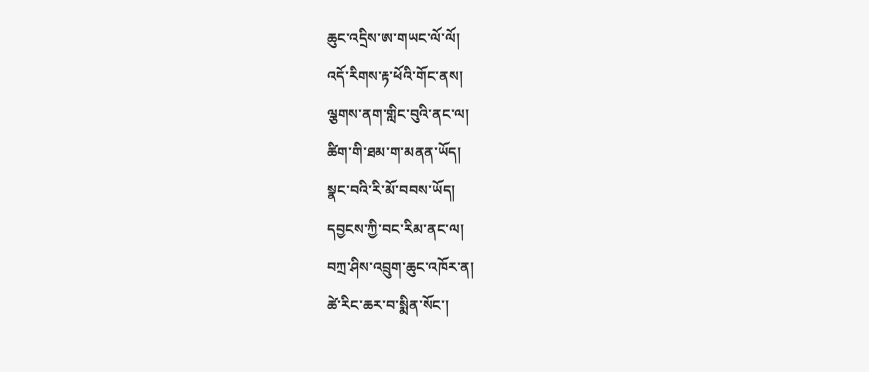ཆུང་འདྲིས་ཨ་གཡང་ལོ་ལོ།
འདོ་རིགས་རྟ་ཕོའི་གོང་ནས།
ལྕགས་ནག་གླིང་བུའི་ནང་ལ།
ཚིག་གི་ཐམ་ག་མནན་ཡོད།
སྣང་བའི་རི་མོ་བབས་ཡོད།
དབྱངས་ཀྱི་བང་རིམ་ནང་ལ།
བཀྲ་ཤིས་འབྲུག་ཆུང་འཁོར་ན།
ཚེ་རིང་ཆར་བ་སྨིན་སོང་།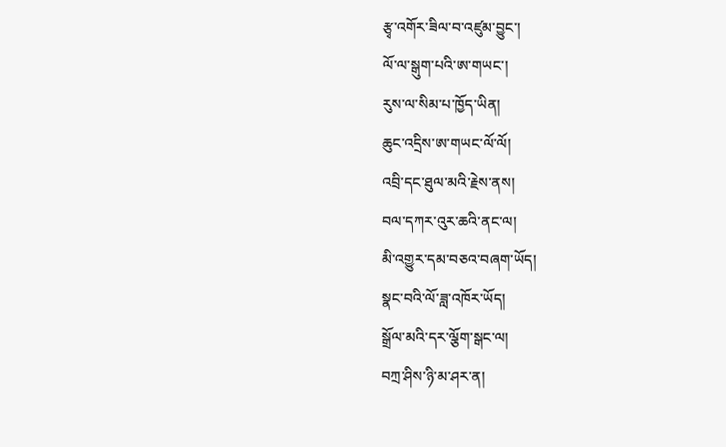རྩྭ་འགོར་ཟིལ་བ་འཛུམ་བྱུང་།
ལོ་ལ་སྒུག་པའི་ཨ་གཡང་།
རུས་ལ་སིམ་པ་ཁྱོད་ཡིན།
ཆུང་འདྲིས་ཨ་གཡང་ལོ་ལོ།
འབྲི་དང་ཐུལ་མའི་རྗེས་ནས།
བལ་དཀར་འུར་ཆའི་ནང་ལ།
མི་འགྱུར་དམ་བཅའ་བཞག་ཡོད།
སྣང་བའི་ལོ་ཟླ་འཁོར་ཡོད།
སྒྲོལ་མའི་དར་ལྕོག་སྒང་ལ།
བཀྲ་ཤིས་ཉི་མ་ཤར་ན།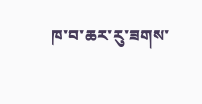ཁ་བ་ཆར་རུ་ཟགས་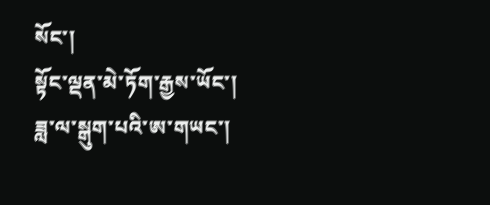སོང་།
སྟོང་ལྡན་མེ་ཏོག་རྒྱས་ཡོང་།
ཟླ་ལ་སྒུག་པའི་ཨ་གཡང་།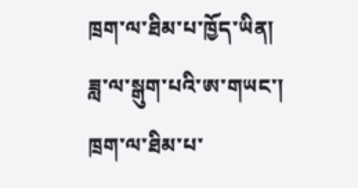ཁྲག་ལ་ཐིམ་པ་ཁྱོད་ཡིན།
ཟླ་ལ་སྒུག་པའི་ཨ་གཡང་།
ཁྲག་ལ་ཐིམ་པ་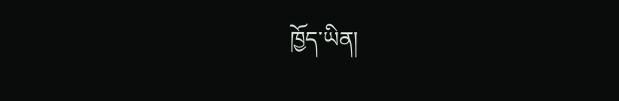ཁྱོད་ཡིན།